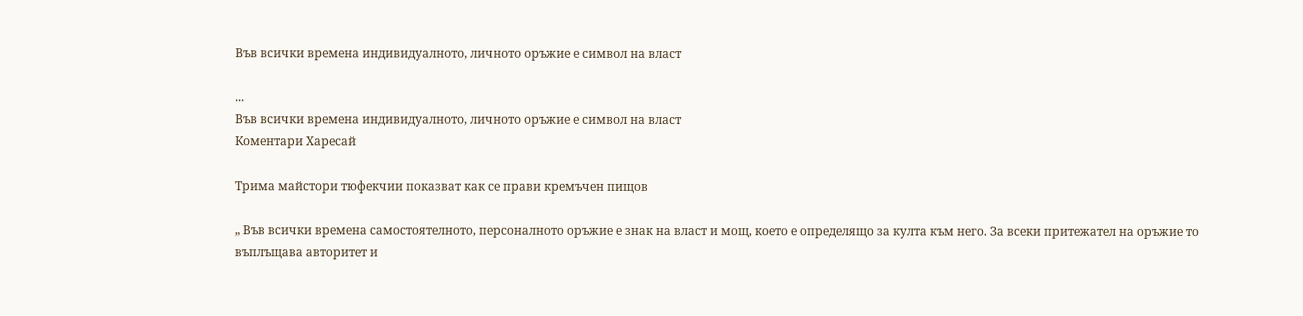Във всички времена индивидуалното, личното оръжие е символ на власт

...
Във всички времена индивидуалното, личното оръжие е символ на власт
Коментари Харесай

Трима майстори тюфекчии показват как се прави кремъчен пищов

„ Във всички времена самостоятелното, персоналното оръжие е знак на власт и мощ, което е определящо за култа към него. За всеки притежател на оръжие то въплъщава авторитет и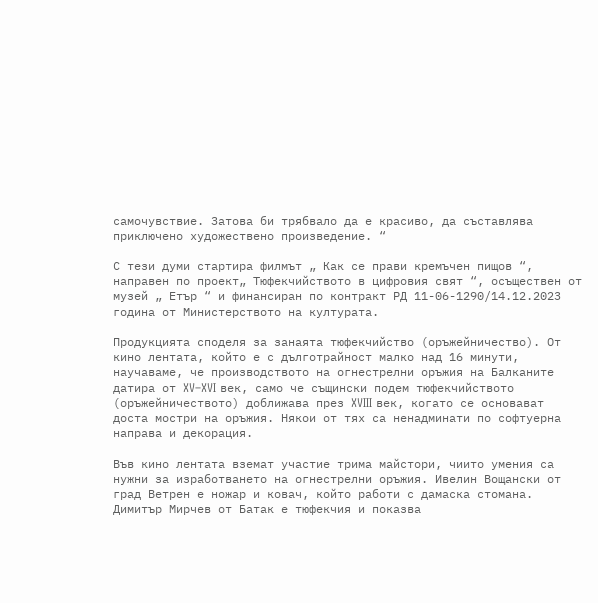самочувствие. Затова би трябвало да е красиво, да съставлява приключено художествено произведение. “

С тези думи стартира филмът „ Как се прави кремъчен пищов “, направен по проект„ Тюфекчийството в цифровия свят “, осъществен от музей „ Етър “ и финансиран по контракт РД 11-06-1290/14.12.2023 година от Министерството на културата.

Продукцията споделя за занаята тюфекчийство (оръжейничество). От кино лентата, който е с дълготрайност малко над 16 минути, научаваме, че производството на огнестрелни оръжия на Балканите датира от XV–XVI век, само че същински подем тюфекчийството (оръжейничеството) доближава през XVIII век, когато се основават доста мостри на оръжия. Някои от тях са нeнадминати по софтуерна направа и декорация.

Във кино лентата вземат участие трима майстори, чиито умения са нужни за изработването на огнестрелни оръжия. Ивелин Вощански от град Ветрен е ножар и ковач, който работи с дамаска стомана. Димитър Мирчев от Батак е тюфекчия и показва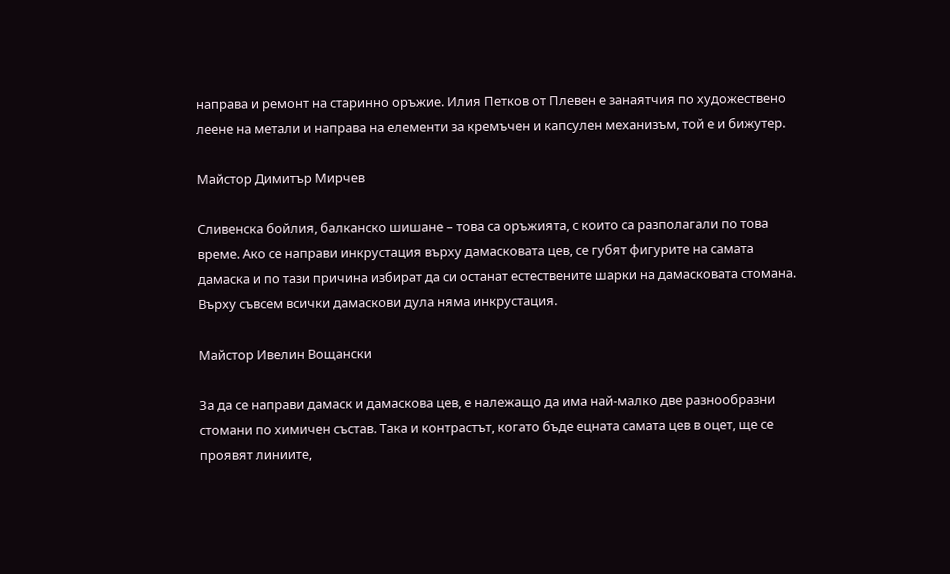направа и ремонт на старинно оръжие. Илия Петков от Плевен е занаятчия по художествено леене на метали и направа на елементи за кремъчен и капсулен механизъм, той е и бижутер.

Майстор Димитър Мирчев

Сливенска бойлия, балканско шишане – това са оръжията, с които са разполагали по това време. Ако се направи инкрустация върху дамасковата цев, се губят фигурите на самата дамаска и по тази причина избират да си останат естествените шарки на дамасковата стомана. Върху съвсем всички дамаскови дула няма инкрустация.

Майстор Ивелин Вощански

За да се направи дамаск и дамаскова цев, е належащо да има най-малко две разнообразни стомани по химичен състав. Така и контрастът, когато бъде ецната самата цев в оцет, ще се проявят линиите,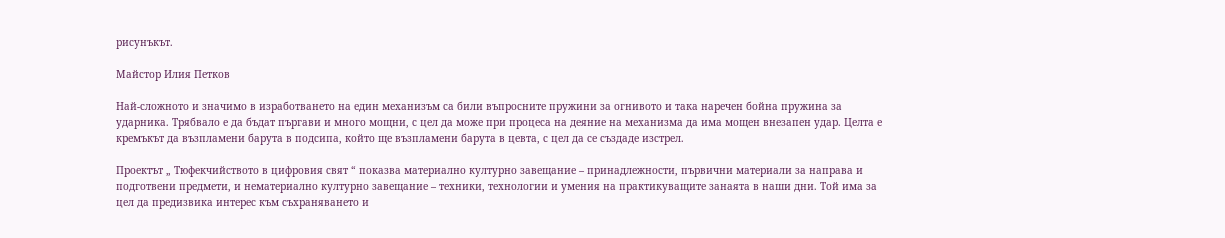рисунъкът.

Майстор Илия Петков

Най-сложното и значимо в изработването на един механизъм са били въпросните пружини за огнивото и така наречен бойна пружина за ударника. Трябвало е да бъдат пъргави и много мощни, с цел да може при процеса на деяние на механизма да има мощен внезапен удар. Целта е кремъкът да възпламени барута в подсипа, който ще възпламени барута в цевта, с цел да се създаде изстрел.

Проектът „ Тюфекчийството в цифровия свят “ показва материално културно завещание – принадлежности, първични материали за направа и подготвени предмети, и нематериално културно завещание – техники, технологии и умения на практикуващите занаята в наши дни. Той има за цел да предизвика интерес към съхраняването и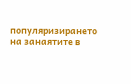популяризирането на занаятите в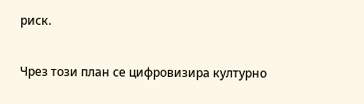риск.

Чрез този план се цифровизира културно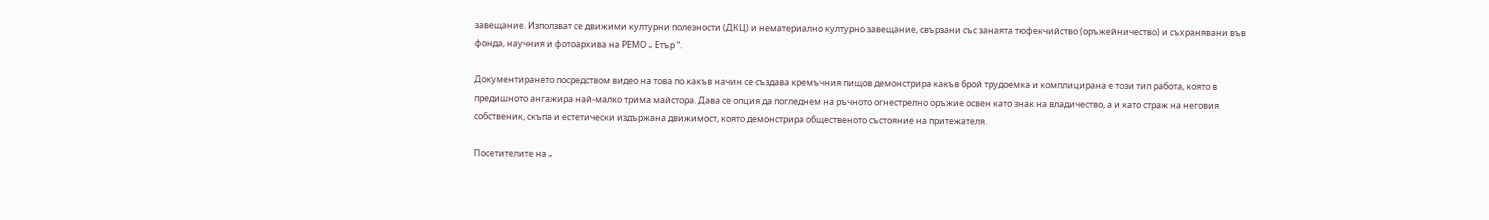завещание. Използват се движими културни полезности (ДКЦ) и нематериално културно завещание, свързани със занаята тюфекчийство (оръжейничество) и съхранявани във фонда, научния и фотоархива на РЕМО „ Етър “.

Документирането посредством видео на това по какъв начин се създава кремъчния пищов демонстрира какъв брой трудоемка и комплицирана е този тип работа, която в предишното ангажира най-малко трима майстора. Дава се опция да погледнем на ръчното огнестрелно оръжие освен като знак на владичество, а и като страж на неговия собственик, скъпа и естетически издържана движимост, която демонстрира общественото състояние на притежателя.

Посетителите на „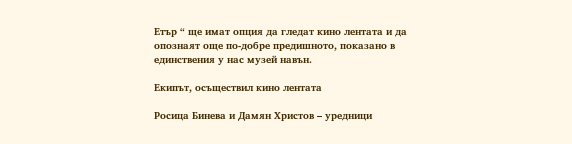Етър “ ще имат опция да гледат кино лентата и да опознаят още по-добре предишното, показано в единствения у нас музей навън.

Екипът, осъществил кино лентата

Росица Бинева и Дамян Христов – уредници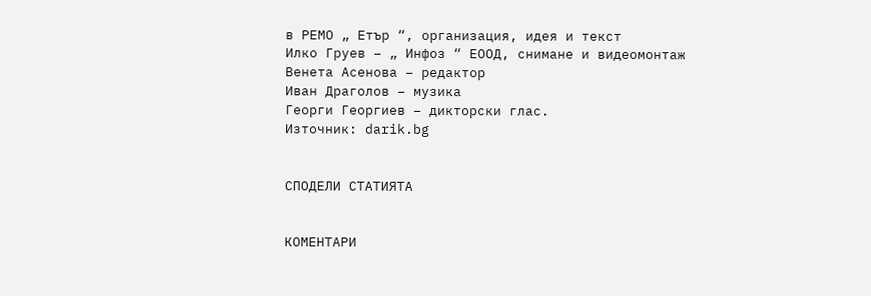в РЕМО „ Етър “, организация, идея и текст
Илко Груев – „ Инфоз “ ЕООД, снимане и видеомонтаж
Венета Асенова – редактор
Иван Драголов – музика
Георги Георгиев – дикторски глас.
Източник: darik.bg


СПОДЕЛИ СТАТИЯТА


КОМЕНТАРИ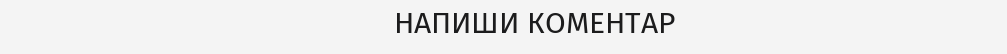НАПИШИ КОМЕНТАР